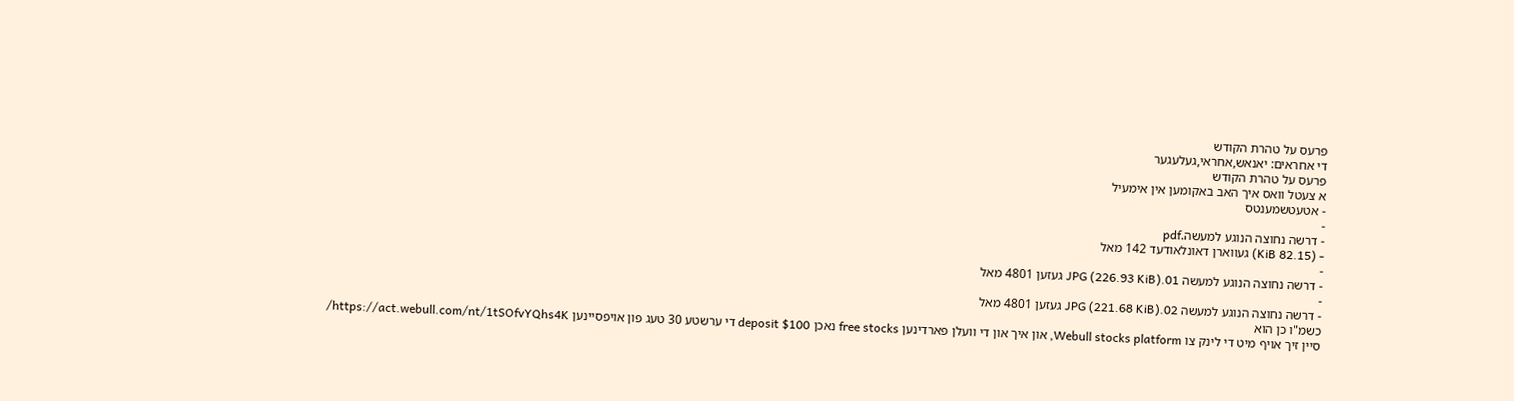פרעס על טהרת הקודש
די אחראים: יאנאש,אחראי,געלעגער
פרעס על טהרת הקודש
א צעטל וואס איך האב באקומען אין אימעיל
- אטעטשמענטס
-
- דרשה נחוצה הנוגע למעשה.pdf
- (82.15 KiB) געווארן דאונלאודעד 142 מאל
-
- דרשה נחוצה הנוגע למעשה 01.JPG (226.93 KiB) געזען 4801 מאל
-
- דרשה נחוצה הנוגע למעשה 02.JPG (221.68 KiB) געזען 4801 מאל
כשמ"ו כן הוא
סיין זיך אויף מיט די לינק צו Webull stocks platform, און איך און די וועלן פארדינען free stocks נאכן deposit $100 די ערשטע 30 טעג פון אויפסיינען https://act.webull.com/nt/1tSOfvYQhs4K/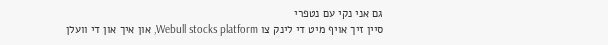גם אני נקי עם נטפרי
סיין זיך אויף מיט די לינק צו Webull stocks platform, און איך און די וועלן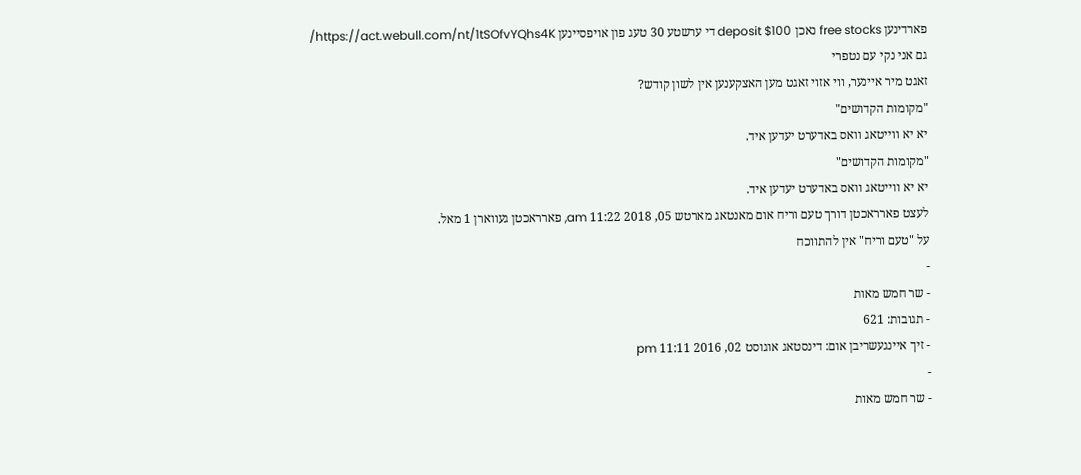פארדינען free stocks נאכן deposit $100 די ערשטע 30 טעג פון אויפסיינען https://act.webull.com/nt/1tSOfvYQhs4K/
גם אני נקי עם נטפרי
זאגט מיר איינער, ווי אזוי זאגט מען האצקענען אין לשון קודש?
"מקומות הקדושים"
יא יא ווייטאג וואס באדערט יעדען איד.
"מקומות הקדושים"
יא יא ווייטאג וואס באדערט יעדען איד.
לעצט פארראכטן דורך טעם וריח אום מאנטאג מארטש 05, 2018 11:22 am, פארראכטן געווארן 1 מאל.
על "טעם וריח" אין להתווכח
-
- שר חמש מאות
- תגובות: 621
- זיך איינגעשריבן אום: דינסטאג אוגוסט 02, 2016 11:11 pm
-
- שר חמש מאות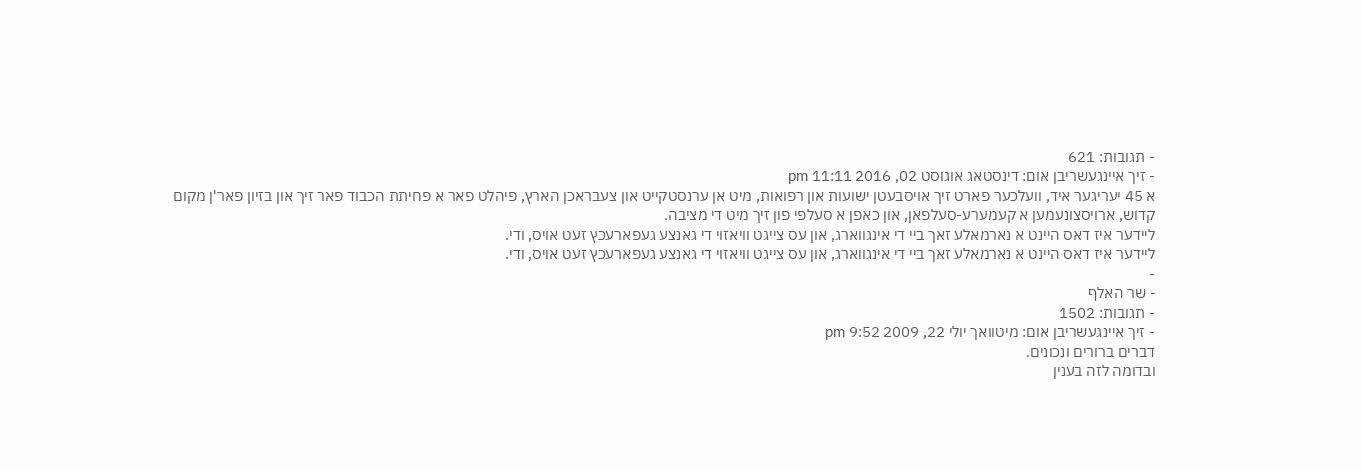- תגובות: 621
- זיך איינגעשריבן אום: דינסטאג אוגוסט 02, 2016 11:11 pm
א 45 יעריגער איד, וועלכער פארט זיך אויסבעטן ישועות און רפואות, מיט אן ערנסטקייט און צעבראכן הארץ, פיהלט פאר א פחיתת הכבוד פאר זיך און בזיון פאר'ן מקום קדוש, ארויסצונעמען א קעמערע-סעלפאן, און כאפן א סעלפי פון זיך מיט די מציבה.
ליידער איז דאס היינט א נארמאלע זאך ביי די אינגווארג, און עס צייגט וויאזוי די גאנצע געפארעכץ זעט אויס, ודי.
ליידער איז דאס היינט א נארמאלע זאך ביי די אינגווארג, און עס צייגט וויאזוי די גאנצע געפארעכץ זעט אויס, ודי.
-
- שר האלף
- תגובות: 1502
- זיך איינגעשריבן אום: מיטוואך יולי 22, 2009 9:52 pm
דברים ברורים ונכונים.
ובדומה לזה בענין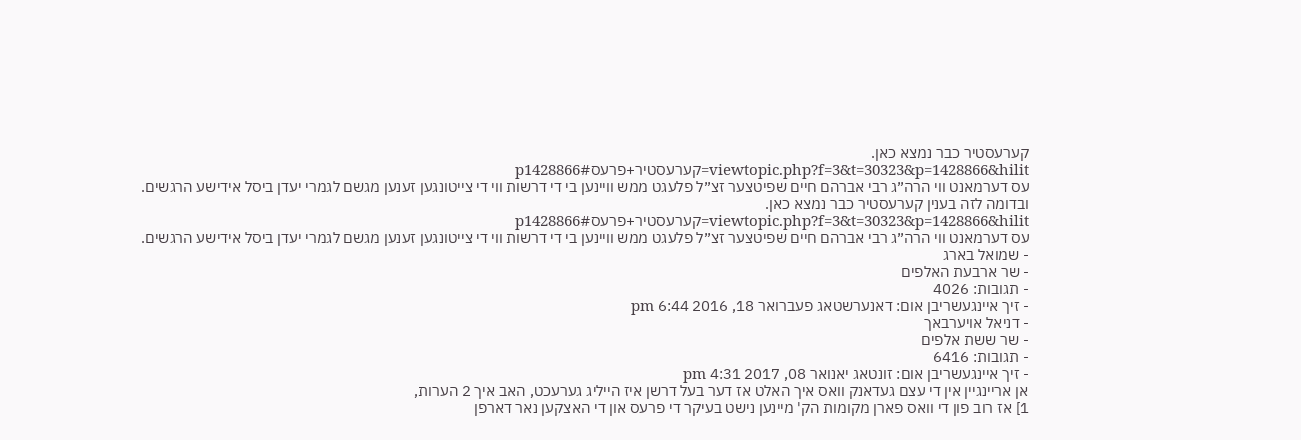קערעסטיר כבר נמצא כאן.
viewtopic.php?f=3&t=30323&p=1428866&hilit=קערעסטיר+פרעס#p1428866
עס דערמאנט ווי הרה״ג רבי אברהם חיים שפיטצער זצ״ל פלעגט ממש וויינען בי די דרשות ווי די צייטונגען זענען מגשם לגמרי יעדן ביסל אידישע הרגשים.
ובדומה לזה בענין קערעסטיר כבר נמצא כאן.
viewtopic.php?f=3&t=30323&p=1428866&hilit=קערעסטיר+פרעס#p1428866
עס דערמאנט ווי הרה״ג רבי אברהם חיים שפיטצער זצ״ל פלעגט ממש וויינען בי די דרשות ווי די צייטונגען זענען מגשם לגמרי יעדן ביסל אידישע הרגשים.
- שמואל בארג
- שר ארבעת האלפים
- תגובות: 4026
- זיך איינגעשריבן אום: דאנערשטאג פעברואר 18, 2016 6:44 pm
- דניאל אויערבאך
- שר ששת אלפים
- תגובות: 6416
- זיך איינגעשריבן אום: זונטאג יאנואר 08, 2017 4:31 pm
אן אריינגיין אין די עצם געדאנק וואס איך האלט אז דער בעל דרשן איז הייליג גערעכט, האב איך 2 הערות,
1] אז רוב פון די וואס פארן מקומות הק' מיינען נישט בעיקר די פרעס און די האצקען נאר דארפן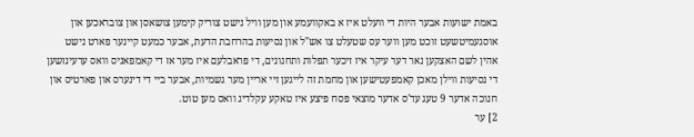באמת ישועות אבער היות די וועלט איז א באקוועמע און מען וויל נישט צוריק קימען צושאסן און צובראכען און אוסגעמיטשעט זוכט מען ווער עס שטעלט צו אש"ל און נסיעות בהרחבת הדעת, אבער כמעט קיינער פארט נישט אהין לשם האצקען נאר דער עיקר איז זיכער תפלות ותחנונים, די פראבלעם איז מער אז די קאמפאניס וואס ערעינזשען די נסיעות ווילן מאכן קאמפעטישען און מחמת זה לייגען זיי אריין מער גשמיות, אבער ביי די דינערס און פארטיס און חנוכה אדער 9 טעג עד'ס אדער מוצאי פסח פיצע איז טאקע עקלדיג וואס מען טוט.
2] ער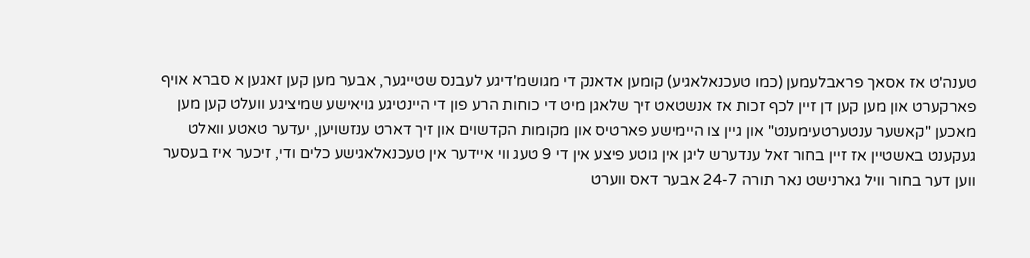טענה'ט אז אסאך פראבלעמען (כמו טעכנאלאגיע) קומען אדאנק די מגושמ'דיגע לעבנס שטייגער, אבער מען קען זאגען א סברא אויף פארקערט און מען קען דן זיין לכף זכות אז אנשטאט זיך שלאגן מיט די כוחות הרע פון די היינטיגע גויאישע שמיציגע וועלט קען מען מאכען "קאשער ענטערטעימענט" און גיין צו היימישע פארטיס און מקומות הקדשוים און זיך דארט ענזשויען, יעדער טאטע וואלט געקענט באשטיין אז זיין בחור זאל ענדערש ליגן אין גוטע פיצע אין די 9 טעג ווי איידער אין טעכנאלאגישע כלים ודי, זיכער איז בעסער ווען דער בחור וויל גארנישט נאר תורה 24-7 אבער דאס ווערט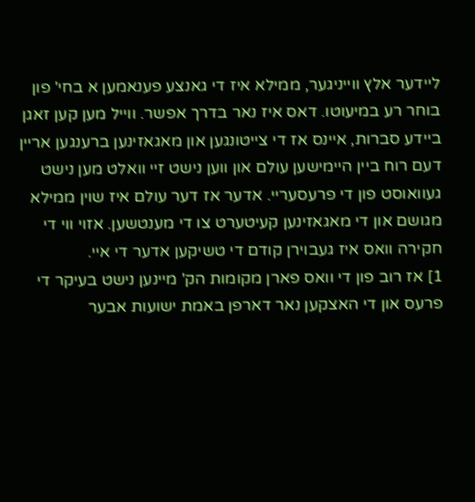ליידער אלץ ווייניגער, ממילא איז די גאנצע פענאמען א בחי' פון בוחר רע במיעוטו. דאס איז נאר בדרך אפשר. ווייל מען קען זאגן ביידע סברות, איינס אז די צייטונגען און מאגאזינען ברענגען אריין דעם רוח ביין היימישען עולם און ווען נישט זיי וואלט מען נישט געוואוסט פון די פרעסעריי. אדער אז דער עולם איז שוין ממילא מגושם און די מאגאזינען קעיטערט צו די מענטשען. אזוי ווי די חקירה וואס איז געבוירן קודם די טשיקען אדער די איי.
1] אז רוב פון די וואס פארן מקומות הק' מיינען נישט בעיקר די פרעס און די האצקען נאר דארפן באמת ישועות אבער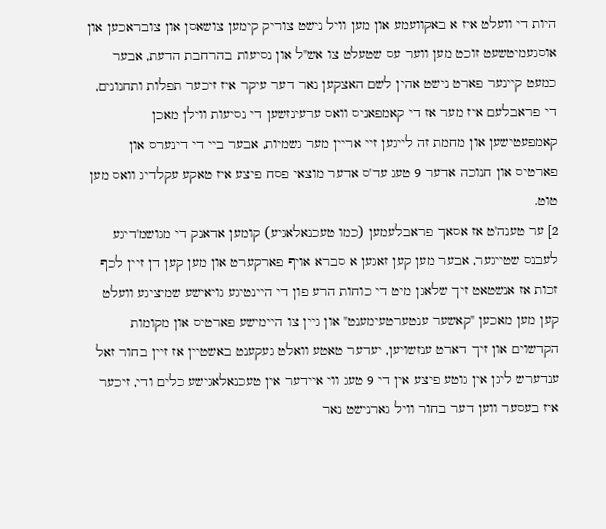היות די וועלט איז א באקוועמע און מען וויל נישט צוריק קימען צושאסן און צובראכען און אוסגעמיטשעט זוכט מען ווער עס שטעלט צו אש"ל און נסיעות בהרחבת הדעת, אבער כמעט קיינער פארט נישט אהין לשם האצקען נאר דער עיקר איז זיכער תפלות ותחנונים, די פראבלעם איז מער אז די קאמפאניס וואס ערעינזשען די נסיעות ווילן מאכן קאמפעטישען און מחמת זה לייגען זיי אריין מער גשמיות, אבער ביי די דינערס און פארטיס און חנוכה אדער 9 טעג עד'ס אדער מוצאי פסח פיצע איז טאקע עקלדיג וואס מען טוט.
2] ער טענה'ט אז אסאך פראבלעמען (כמו טעכנאלאגיע) קומען אדאנק די מגושמ'דיגע לעבנס שטייגער, אבער מען קען זאגען א סברא אויף פארקערט און מען קען דן זיין לכף זכות אז אנשטאט זיך שלאגן מיט די כוחות הרע פון די היינטיגע גויאישע שמיציגע וועלט קען מען מאכען "קאשער ענטערטעימענט" און גיין צו היימישע פארטיס און מקומות הקדשוים און זיך דארט ענזשויען, יעדער טאטע וואלט געקענט באשטיין אז זיין בחור זאל ענדערש ליגן אין גוטע פיצע אין די 9 טעג ווי איידער אין טעכנאלאגישע כלים ודי, זיכער איז בעסער ווען דער בחור וויל גארנישט נאר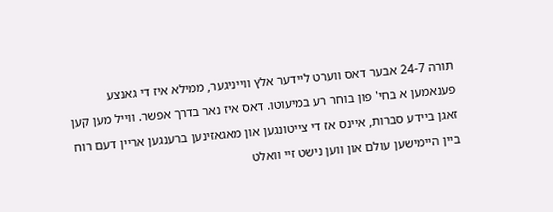תורה 24-7 אבער דאס ווערט ליידער אלץ ווייניגער, ממילא איז די גאנצע פענאמען א בחי' פון בוחר רע במיעוטו. דאס איז נאר בדרך אפשר. ווייל מען קען זאגן ביידע סברות, איינס אז די צייטונגען און מאגאזינען ברענגען אריין דעם רוח ביין היימישען עולם און ווען נישט זיי וואלט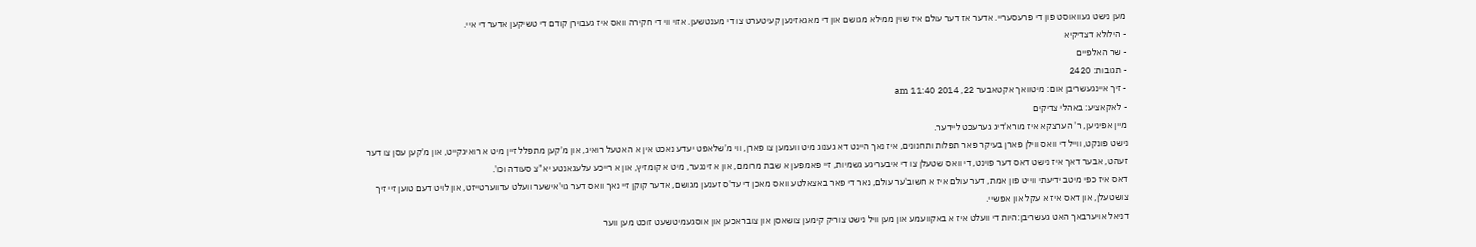מען נישט געוואוסט פון די פרעסעריי. אדער אז דער עולם איז שוין ממילא מגושם און די מאגאזינען קעיטערט צו די מענטשען. אזוי ווי די חקירה וואס איז געבוירן קודם די טשיקען אדער די איי.
- הילולא דצדיקיא
- שר האלפיים
- תגובות: 2420
- זיך איינגעשריבן אום: מיטוואך אקטאבער 22, 2014 11:40 am
- לאקאציע: באהלי צדיקים
מיין אפיניען, ר' הערצקא איז מורא'דיג גערעכט ליידער.
נישט פונקט, ווייל די וואס ווילן פארן בעיקר פאר תפלות ותחנונים, איז נאך היינט דא גענוג מיט וועמען צו פארן, ווי מ'שלאפט יעדע נאכט אין א האטעל רואיג, און מ'קען מתפלל זיין מיט א רואיגקייט, און מ'קען עסן צו דער זעהט, אבער דאך איז נישט דאס דער פוינט, די וואס שטעלן צו די איבעריגע גשמיות, זיי פאמפען א שבת מרומם, און א זינגער, מיט א קומזיץ, און א רייכע עלעגאנטע יא"צ סעודה וכו'.
דאס איז כפי מיטב ידיעתי ווייט פון אמת, דער עולם איז א חשוב'ער עולם, נאר די פאר באצאלטע וואס מאכן די עד'ס זענען מגושם, אדער קוקן זיי נאך וואס דער גוי'אישער וועלט עדווערטייזט, און לויט דעם טוען זיי זיך צושטעלן, און דאס איז א עקל און אפשיי.
דניאל אויערבאך האט געשריבן:היות די וועלט איז א באקוועמע און מען וויל נישט צוריק קימען צושאסן און צובראכען און אוסגעמיטשעט זוכט מען ווער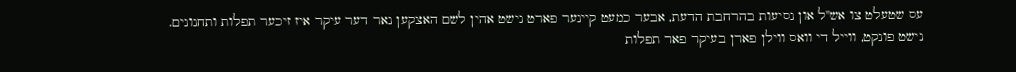עס שטעלט צו אש"ל און נסיעות בהרחבת הדעת, אבער כמעט קיינער פארט נישט אהין לשם האצקען נאר דער עיקר איז זיכער תפלות ותחנונים.
נישט פונקט, ווייל די וואס ווילן פארן בעיקר פאר תפלות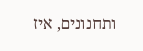ותחנונים, איז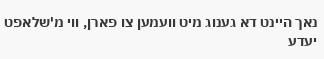נאך היינט דא גענוג מיט וועמען צו פארן, ווי מ'שלאפט יעדע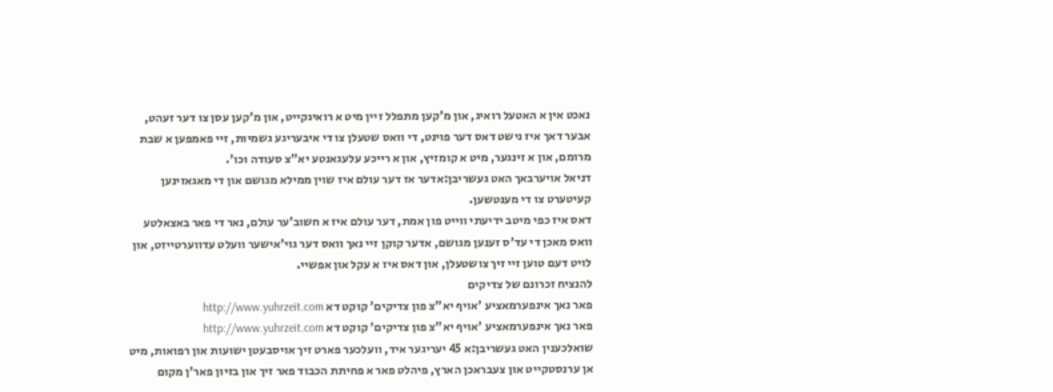נאכט אין א האטעל רואיג, און מ'קען מתפלל זיין מיט א רואיגקייט, און מ'קען עסן צו דער זעהט, אבער דאך איז נישט דאס דער פוינט, די וואס שטעלן צו די איבעריגע גשמיות, זיי פאמפען א שבת מרומם, און א זינגער, מיט א קומזיץ, און א רייכע עלעגאנטע יא"צ סעודה וכו'.
דניאל אויערבאך האט געשריבן:אדער אז דער עולם איז שוין ממילא מגושם און די מאגאזינען קעיטערט צו די מענטשען.
דאס איז כפי מיטב ידיעתי ווייט פון אמת, דער עולם איז א חשוב'ער עולם, נאר די פאר באצאלטע וואס מאכן די עד'ס זענען מגושם, אדער קוקן זיי נאך וואס דער גוי'אישער וועלט עדווערטייזט, און לויט דעם טוען זיי זיך צושטעלן, און דאס איז א עקל און אפשיי.
להנציח זכרונם של צדיקים
פאר נאך אינפערמאציע 'אויף יא"צ פון צדיקים' קוקט דא http://www.yuhrzeit.com
פאר נאך אינפערמאציע 'אויף יא"צ פון צדיקים' קוקט דא http://www.yuhrzeit.com
שואלכענין האט געשריבן:א 45 יעריגער איד, וועלכער פארט זיך אויסבעטן ישועות און רפואות, מיט אן ערנסטקייט און צעבראכן הארץ, פיהלט פאר א פחיתת הכבוד פאר זיך און בזיון פאר'ן מקום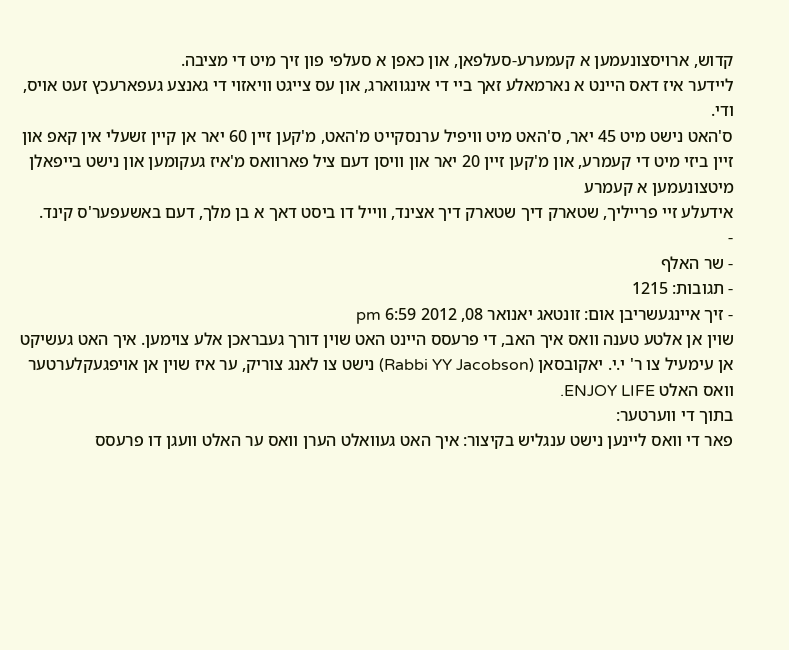קדוש, ארויסצונעמען א קעמערע-סעלפאן, און כאפן א סעלפי פון זיך מיט די מציבה.
ליידער איז דאס היינט א נארמאלע זאך ביי די אינגווארג, און עס צייגט וויאזוי די גאנצע געפארעכץ זעט אויס, ודי.
ס'האט נישט מיט 45 יאר, ס'האט מיט וויפיל ערנסקייט מ'האט, מ'קען זיין 60 יאר אן קיין זשעלי אין קאפ און זיין ביזי מיט די קעמרע, און מ'קען זיין 20 יאר און וויסן דעם ציל פארוואס מ'איז געקומען און נישט בייפאלן מיטצונעמען א קעמרע
אידעלע זיי פרייליך, שטארק דיך שטארק דיך אצינד, ווייל דו ביסט דאך א בן מלך, דעם באשעפער'ס קינד.
-
- שר האלף
- תגובות: 1215
- זיך איינגעשריבן אום: זונטאג יאנואר 08, 2012 6:59 pm
שוין אן אלטע טענה וואס איך האב, די פרעסס היינט האט שוין דורך געבראכן אלע צוימען. איך האט געשיקט אן עימעיל צו ר' י.י. יאקובסאן (Rabbi YY Jacobson) נישט צו לאנג צוריק, ער איז שוין אן אויפגעקלערטער וואס האלט ENJOY LIFE.
בתוך די ווערטער:
פאר די וואס ליינען נישט ענגליש בקיצור: איך האט געוואלט הערן וואס ער האלט וועגן דו פרעסס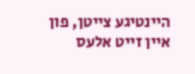היינטיגע צייטן, פון איין זייט אלעס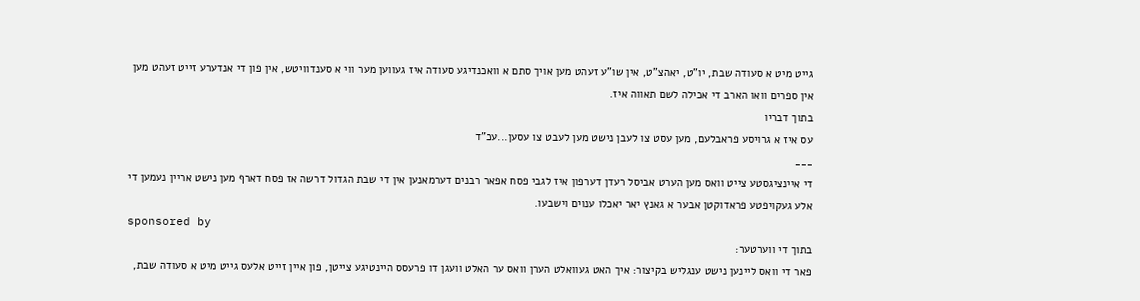גייט מיט א סעודה שבת, יו"ט, יאהצ"ט, אין שו"ע זעהט מען אויך סתם א וואכנדיגע סעודה איז געווען מער ווי א סענדוויטש, אין פון די אנדערע זייט זעהט מען אין ספרים וואו הארב די אכילה לשם תאווה איז.
בתוך דבריו
עס איז א גרויסע פראבלעם, מען עסט צו לעבן נישט מען לעבט צו עסען...עכ"ד
___
די איינציגסטע צייט וואס מען הערט אביסל רעדן דערפון איז לגבי פסח אפאר רבנים דערמאנען אין די שבת הגדול דרשה אז פסח דארף מען נישט אריין נעמען די אלע געקויפטע פראדוקטן אבער א גאנץ יאר יאכלו ענוים וישבעו.
sponsored by
בתוך די ווערטער:
פאר די וואס ליינען נישט ענגליש בקיצור: איך האט געוואלט הערן וואס ער האלט וועגן דו פרעסס היינטיגע צייטן, פון איין זייט אלעס גייט מיט א סעודה שבת,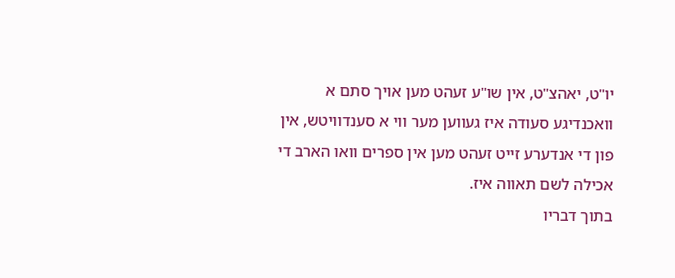יו"ט, יאהצ"ט, אין שו"ע זעהט מען אויך סתם א וואכנדיגע סעודה איז געווען מער ווי א סענדוויטש, אין פון די אנדערע זייט זעהט מען אין ספרים וואו הארב די אכילה לשם תאווה איז.
בתוך דבריו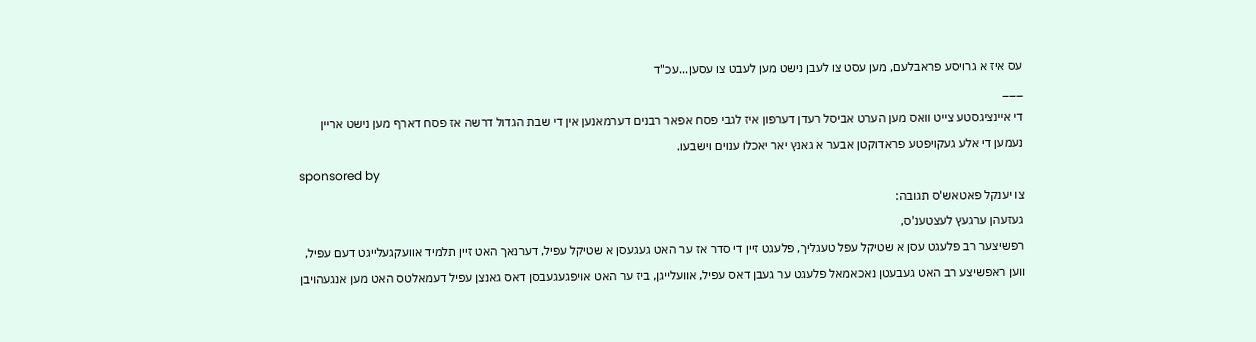עס איז א גרויסע פראבלעם, מען עסט צו לעבן נישט מען לעבט צו עסען...עכ"ד
___
די איינציגסטע צייט וואס מען הערט אביסל רעדן דערפון איז לגבי פסח אפאר רבנים דערמאנען אין די שבת הגדול דרשה אז פסח דארף מען נישט אריין נעמען די אלע געקויפטע פראדוקטן אבער א גאנץ יאר יאכלו ענוים וישבעו.
sponsored by
צו יענקל פאטאש'ס תגובה:
געזעהן ערגעץ לעצטענ'ס,
רפשיצער רב פלעגט עסן א שטיקל עפל טעגליך, פלעגט זיין די סדר אז ער האט געגעסן א שטיקל עפיל, דערנאך האט זיין תלמיד אוועקגעלייגט דעם עפיל, ווען ראפשיצע רב האט געבעטן נאכאמאל פלעגט ער געבן דאס עפיל, אוועלייגן, ביז ער האט אויפגעגעבסן דאס גאנצן עפיל דעמאלטס האט מען אנגעהויבן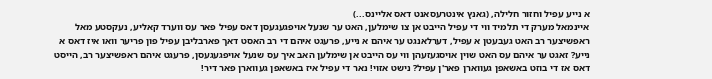א נייע עפיל וחזור חלילה, (גאנץ אינטרעסאנט דאס אליינס...)
איינמאל מערק די תלמיד ווי די עפיל הייבט אן צו שימלען, האט ער שנעל אויפגעגעסן דאס עפיל פאר עס ווערד קאליע, נעקסטע מאל ראפשיצער רב האט געבעטן א עפיל, דערלאנגט ער איהם א נייע, פרעגט איהם די רב האסט דאך פארבליבן עפיל פון פריער וואו איז דאס א נייע? זאגט ער איהם עס האט שוין אויסגעזעהן ווי עס הייבט אן שימלען האב איך עס שנעל אויפגעגעסן, פרעגט איהם ראפשיצער רב, הייסט דאס אז די בוזט באשאפן געווארן פאר'ן עפיל? נישט אזוי! נאר די עפיל איז באשאפן געווארן פאר דיר!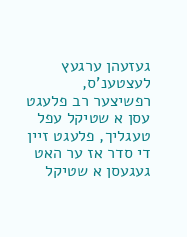געזעהן ערגעץ לעצטענ'ס,
רפשיצער רב פלעגט עסן א שטיקל עפל טעגליך, פלעגט זיין די סדר אז ער האט געגעסן א שטיקל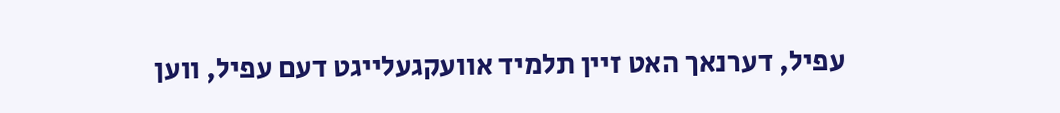עפיל, דערנאך האט זיין תלמיד אוועקגעלייגט דעם עפיל, ווען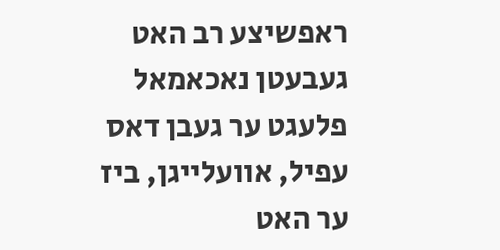ראפשיצע רב האט געבעטן נאכאמאל פלעגט ער געבן דאס עפיל, אוועלייגן, ביז ער האט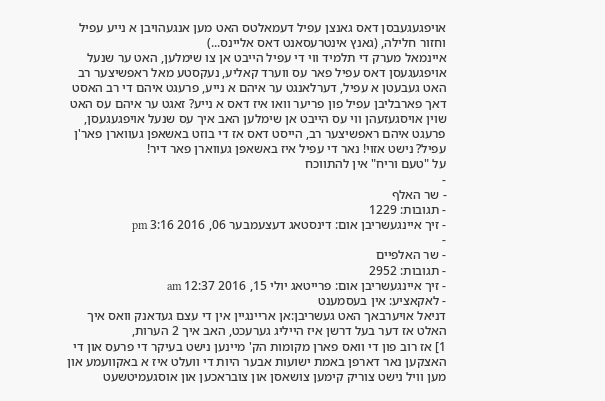אויפגעגעבסן דאס גאנצן עפיל דעמאלטס האט מען אנגעהויבן א נייע עפיל וחזור חלילה, (גאנץ אינטרעסאנט דאס אליינס...)
איינמאל מערק די תלמיד ווי די עפיל הייבט אן צו שימלען, האט ער שנעל אויפגעגעסן דאס עפיל פאר עס ווערד קאליע, נעקסטע מאל ראפשיצער רב האט געבעטן א עפיל, דערלאנגט ער איהם א נייע, פרעגט איהם די רב האסט דאך פארבליבן עפיל פון פריער וואו איז דאס א נייע? זאגט ער איהם עס האט שוין אויסגעזעהן ווי עס הייבט אן שימלען האב איך עס שנעל אויפגעגעסן, פרעגט איהם ראפשיצער רב, הייסט דאס אז די בוזט באשאפן געווארן פאר'ן עפיל? נישט אזוי! נאר די עפיל איז באשאפן געווארן פאר דיר!
על "טעם וריח" אין להתווכח
-
- שר האלף
- תגובות: 1229
- זיך איינגעשריבן אום: דינסטאג דעצעמבער 06, 2016 3:16 pm
-
- שר האלפיים
- תגובות: 2952
- זיך איינגעשריבן אום: פרייטאג יולי 15, 2016 12:37 am
- לאקאציע: אין בעסמענט
דניאל אויערבאך האט געשריבן:אן אריינגיין אין די עצם געדאנק וואס איך האלט אז דער בעל דרשן איז הייליג גערעכט, האב איך 2 הערות,
1] אז רוב פון די וואס פארן מקומות הק' מיינען נישט בעיקר די פרעס און די האצקען נאר דארפן באמת ישועות אבער היות די וועלט איז א באקוועמע און מען וויל נישט צוריק קימען צושאסן און צובראכען און אוסגעמיטשעט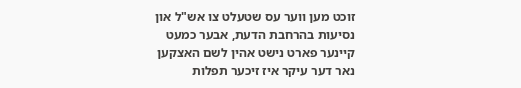זוכט מען ווער עס שטעלט צו אש"ל און נסיעות בהרחבת הדעת, אבער כמעט קיינער פארט נישט אהין לשם האצקען נאר דער עיקר איז זיכער תפלות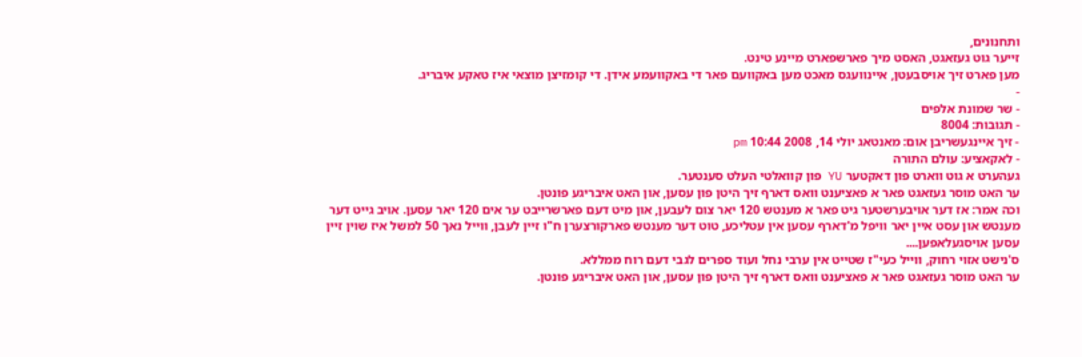ותחנונים,
זייער גוט געזאגט, האסט מיך פארשפארט מיינע טינט.
מען פארט זיך אויסבעטן, איינוועגס מאכט מען באקוועם פאר די באקוועמע אידן. די קומזיצן מוצאי איז טאקע איבריג.
-
- שר שמונת אלפים
- תגובות: 8004
- זיך איינגעשריבן אום: מאנטאג יולי 14, 2008 10:44 pm
- לאקאציע: עולם התורה
געהערט א גוט ווארט פון דאקטער YU פון קוואלטי העלט סענטער.
ער האט מוסר געזאגט פאר א פאציענט וואס דארף זיך היטן פון עסען, און האט איבריגע פונטן.
וכה אמר: אז דער אויבערשטער גיט פאר א מענטש 120 יאר צום לעבען, און מיט דעם פארשרייבט ער אים 120 יאר עסען. אויב גייט דער מענטש און עסט איין יאר וויפל מ'דארף עסען אין עטליכע, טוט דער מענטש פארקורצערן ח"ו זיין לעבן, ווייל נאך 50 למשל איז שוין זיין עסען אויסגעלאפען....
ס'נישט אזוי רחוק, ווייל כעי"ז שטייט אין ערבי נחל ועוד ספרים לגבי דעם רוח ממללא.
ער האט מוסר געזאגט פאר א פאציענט וואס דארף זיך היטן פון עסען, און האט איבריגע פונטן.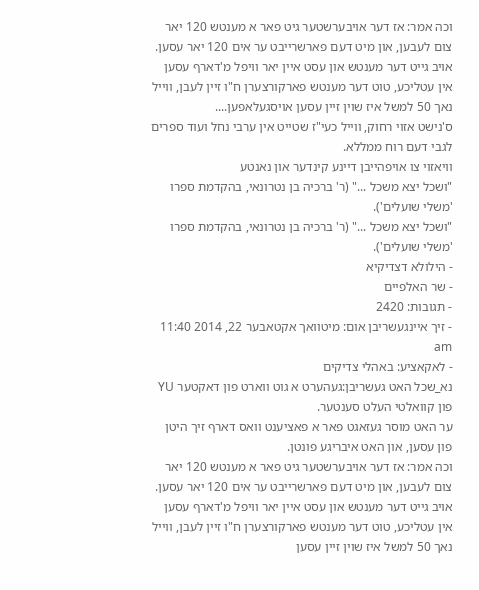וכה אמר: אז דער אויבערשטער גיט פאר א מענטש 120 יאר צום לעבען, און מיט דעם פארשרייבט ער אים 120 יאר עסען. אויב גייט דער מענטש און עסט איין יאר וויפל מ'דארף עסען אין עטליכע, טוט דער מענטש פארקורצערן ח"ו זיין לעבן, ווייל נאך 50 למשל איז שוין זיין עסען אויסגעלאפען....
ס'נישט אזוי רחוק, ווייל כעי"ז שטייט אין ערבי נחל ועוד ספרים לגבי דעם רוח ממללא.
וויאזוי צו אויפהייבן דיינע קינדער און נאנטע
"ושכל יצא משכל ..." (ר' ברכיה בן נטרונאי, בהקדמת ספרו 'משלי שועלים').
"ושכל יצא משכל ..." (ר' ברכיה בן נטרונאי, בהקדמת ספרו 'משלי שועלים').
- הילולא דצדיקיא
- שר האלפיים
- תגובות: 2420
- זיך איינגעשריבן אום: מיטוואך אקטאבער 22, 2014 11:40 am
- לאקאציע: באהלי צדיקים
נא_שכל האט געשריבן:געהערט א גוט ווארט פון דאקטער YU פון קוואלטי העלט סענטער.
ער האט מוסר געזאגט פאר א פאציענט וואס דארף זיך היטן פון עסען, און האט איבריגע פונטן.
וכה אמר: אז דער אויבערשטער גיט פאר א מענטש 120 יאר צום לעבען, און מיט דעם פארשרייבט ער אים 120 יאר עסען. אויב גייט דער מענטש און עסט איין יאר וויפל מ'דארף עסען אין עטליכע, טוט דער מענטש פארקורצערן ח"ו זיין לעבן, ווייל נאך 50 למשל איז שוין זיין עסען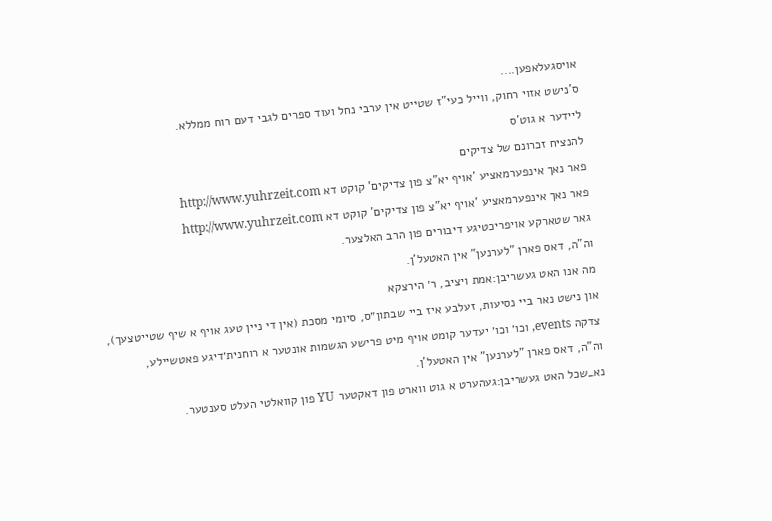אויסגעלאפען....
ס'נישט אזוי רחוק, ווייל כעי"ז שטייט אין ערבי נחל ועוד ספרים לגבי דעם רוח ממללא.
ליידער א גוט'ס
להנציח זכרונם של צדיקים
פאר נאך אינפערמאציע 'אויף יא"צ פון צדיקים' קוקט דא http://www.yuhrzeit.com
פאר נאך אינפערמאציע 'אויף יא"צ פון צדיקים' קוקט דא http://www.yuhrzeit.com
גאר שטארקע אויפריכטיגע דיבורים פון הרב האלצער.
וה"ה, דאס פארן "לערנען" אין האטעל'ן.
מה אנו האט געשריבן:אמת ויציב, ר׳ הירצקא
און נישט נאר ביי נסיעות, זעלבע איז ביי שבתון״ס, סיומי מסכת (אין די ניין טעג אויף א שיף שטייטצעך), צדקה events, וכו׳ וכו׳ יעדער קומט אויף מיט פרישע הגשמות אונטער א רוחנית׳דיגע פאטשיילע,
וה"ה, דאס פארן "לערנען" אין האטעל'ן.
נא_שכל האט געשריבן:געהערט א גוט ווארט פון דאקטער YU פון קוואלטי העלט סענטער.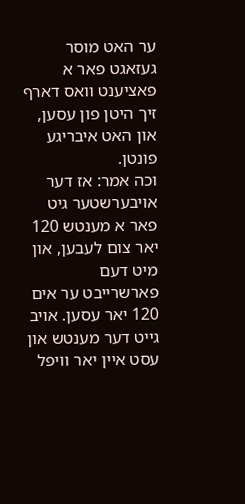ער האט מוסר געזאגט פאר א פאציענט וואס דארף זיך היטן פון עסען, און האט איבריגע פונטן.
וכה אמר: אז דער אויבערשטער גיט פאר א מענטש 120 יאר צום לעבען, און מיט דעם פארשרייבט ער אים 120 יאר עסען. אויב גייט דער מענטש און עסט איין יאר וויפל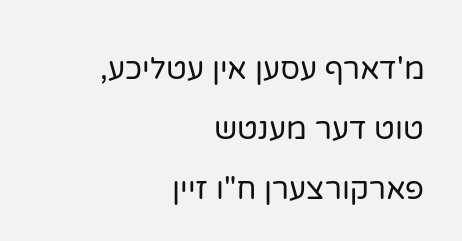מ'דארף עסען אין עטליכע, טוט דער מענטש פארקורצערן ח"ו זיין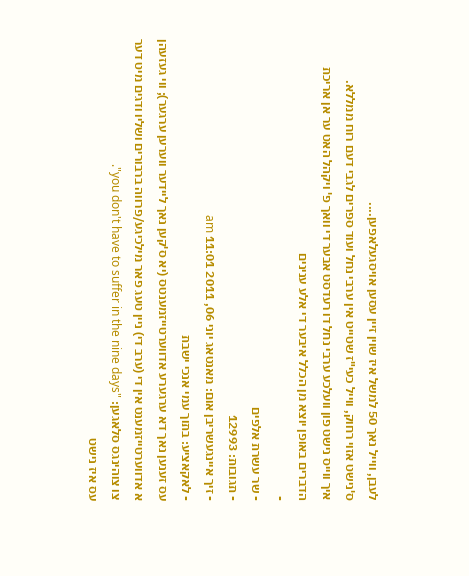לעבן, ווייל נאך 50 למשל איז שוין זיין עסען אויסגעלאפען....
ס'נישט אזוי רחוק, ווייל כעי"ז שטייט אין ערבי נחל ועוד ספרים לגבי דעם רוח ממללא.
איך ווייס נישט פון וועלכע ערבי נחל דו רעדסט אבער די וואך פ' ויקהל האט ער אן אריכת הדברים באופן יוצא מן הכלל איבער די אלע ענינים
-
- שר עשרת אלפים
- תגובות: 12993
- זיך איינגעשריבן אום: מאנטאג יוני 06, 2011 11:01 am
- לאקאציע: בתוך עמי אנכי ישבת
עס זענען נאך דא ערגערע אדווערטייזמענטס (יא ס'קען נאך ליידער ווערען ערגער); ווי געזעהן א אדווערטייזמענט אין די (ערב די) ניין טעג פאר מילכיגע/פרווה ברבורים ושליו ודגים מיט דער צו צוהינגס סלאגען: "you don't have to suffer in the nine days".
עס איז נישט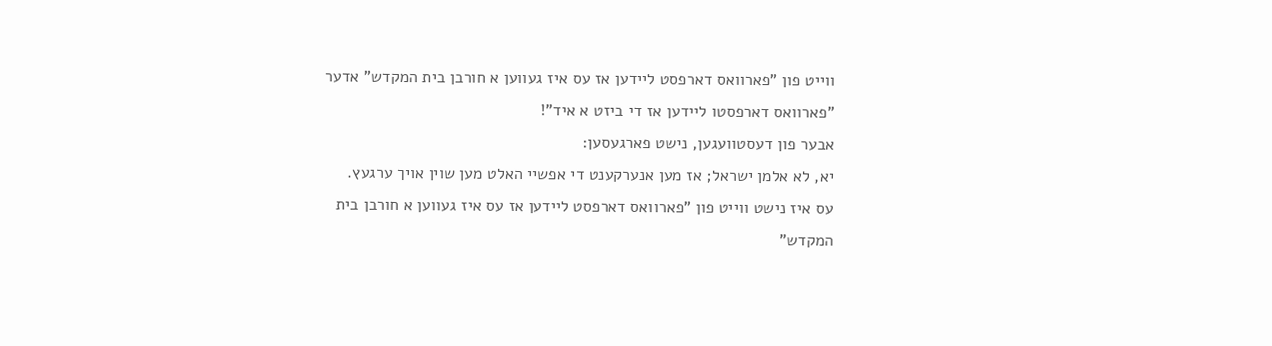ווייט פון "פארוואס דארפסט ליידען אז עס איז געווען א חורבן בית המקדש" אדער "פארוואס דארפסטו ליידען אז די ביזט א איד"!
אבער פון דעסטוועגען, נישט פארגעסען:
יא, לא אלמן ישראל; אז מען אנערקענט די אפשיי האלט מען שוין אויך ערגעץ.
עס איז נישט ווייט פון "פארוואס דארפסט ליידען אז עס איז געווען א חורבן בית המקדש"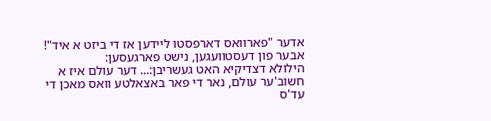אדער "פארוואס דארפסטו ליידען אז די ביזט א איד"!
אבער פון דעסטוועגען, נישט פארגעסען:
הילולא דצדיקיא האט געשריבן:... דער עולם איז א חשוב'ער עולם, נאר די פאר באצאלטע וואס מאכן די עד'ס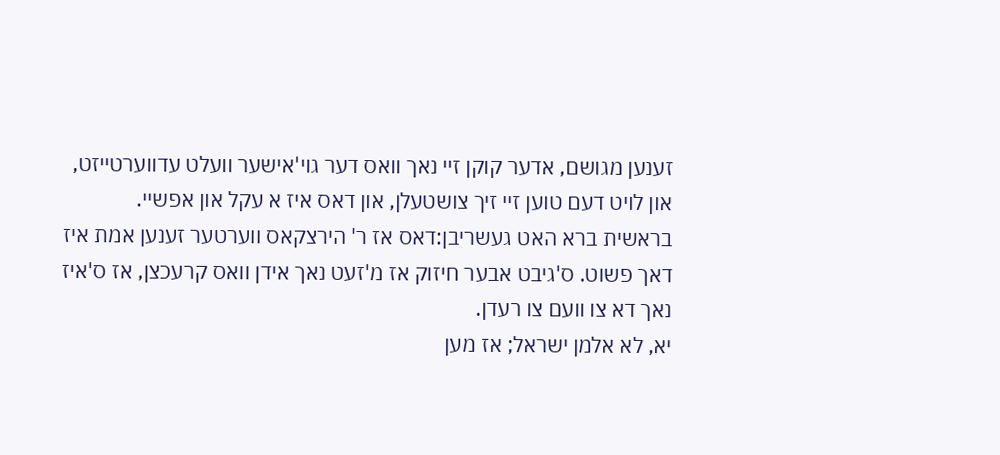זענען מגושם, אדער קוקן זיי נאך וואס דער גוי'אישער וועלט עדווערטייזט, און לויט דעם טוען זיי זיך צושטעלן, און דאס איז א עקל און אפשיי.
בראשית ברא האט געשריבן:דאס אז ר' הירצקאס ווערטער זענען אמת איז דאך פשוט. ס'גיבט אבער חיזוק אז מ'זעט נאך אידן וואס קרעכצן, אז ס'איז נאך דא צו וועם צו רעדן.
יא, לא אלמן ישראל; אז מען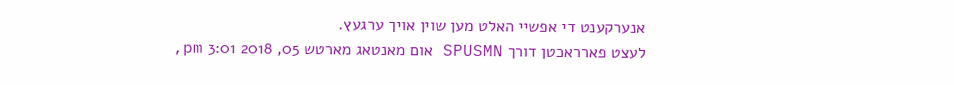אנערקענט די אפשיי האלט מען שוין אויך ערגעץ.
לעצט פארראכטן דורך SPUSMN אום מאנטאג מארטש 05, 2018 3:01 pm,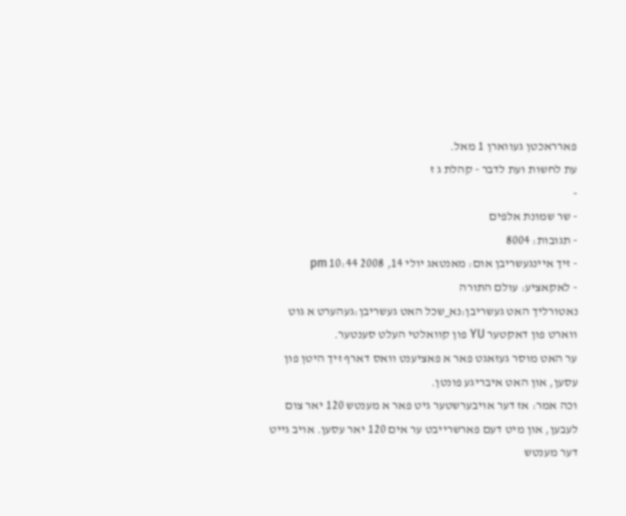פארראכטן געווארן 1 מאל.
עת לחשות ועת לדבר - קהלת ג ז
-
- שר שמונת אלפים
- תגובות: 8004
- זיך איינגעשריבן אום: מאנטאג יולי 14, 2008 10:44 pm
- לאקאציע: עולם התורה
נאטורליך האט געשריבן:נא_שכל האט געשריבן:געהערט א גוט ווארט פון דאקטער YU פון קוואלטי העלט סענטער.
ער האט מוסר געזאגט פאר א פאציענט וואס דארף זיך היטן פון עסען, און האט איבריגע פונטן.
וכה אמר: אז דער אויבערשטער גיט פאר א מענטש 120 יאר צום לעבען, און מיט דעם פארשרייבט ער אים 120 יאר עסען. אויב גייט דער מענטש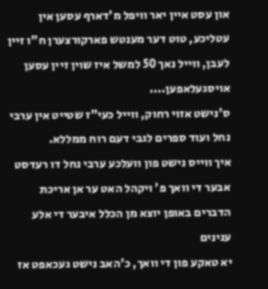און עסט איין יאר וויפל מ'דארף עסען אין עטליכע, טוט דער מענטש פארקורצערן ח"ו זיין לעבן, ווייל נאך 50 למשל איז שוין זיין עסען אויסגעלאפען....
ס'נישט אזוי רחוק, ווייל כעי"ז שטייט אין ערבי נחל ועוד ספרים לגבי דעם רוח ממללא.
איך ווייס נישט פון וועלכע ערבי נחל דו רעדסט אבער די וואך פ' ויקהל האט ער אן אריכת הדברים באופן יוצא מן הכלל איבער די אלע ענינים
יא טאקע פון די וואך, כ'האב נישט געכאפט אז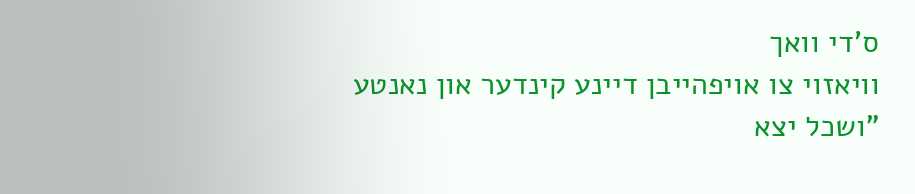ס'די וואך
וויאזוי צו אויפהייבן דיינע קינדער און נאנטע
"ושכל יצא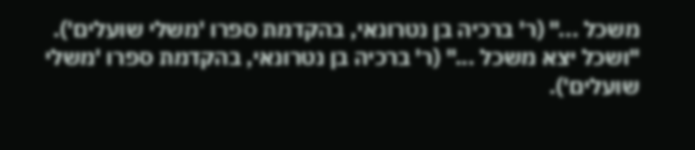משכל ..." (ר' ברכיה בן נטרונאי, בהקדמת ספרו 'משלי שועלים').
"ושכל יצא משכל ..." (ר' ברכיה בן נטרונאי, בהקדמת ספרו 'משלי שועלים').